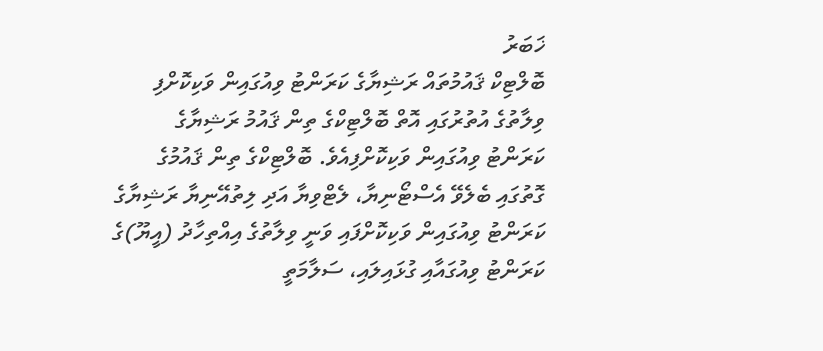ޚަބަރު
ބޮލްޓިކް ޤައުމުތައް ރަޝިޔާގެ ކަރަންޓު ވިއުގައިން ވަކިކޮށްފި
ވިލާތުގެ އުތުރުގައި އޮތް ބޮލްޓިކްގެ ތިން ޤައުމު ރަޝިޔާގެ ކަރަންޓު ވިއުގައިން ވަކިކޮށްފިއެވެ. ބޮލްޓިކްގެ ތިން ޤައުމުގެ ގޮތުގައި ބެލެވޭ އެސްޓޯނިޔާ، ލެޓްވިޔާ އަދި ލިތުއޭނިޔާ ރަޝިޔާގެ ކަރަންޓު ވިއުގައިން ވަކިކޮށްފައި ވަނީ ވިލާތުގެ އިއްތިހާދު (އީޔޫ)ގެ ކަރަންޓު ވިއުގައާއި ގުޅައިލައި، ސަލާމަތީ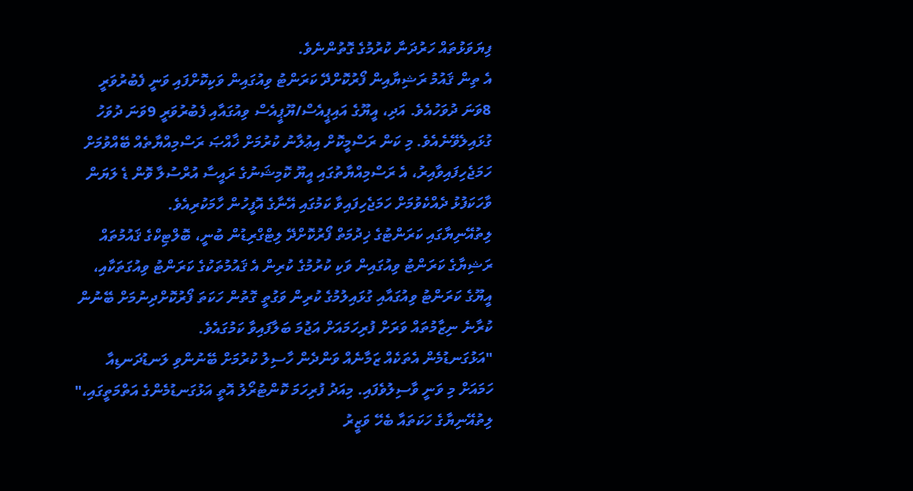ފިޔަވަޅުތައް ހަރުދަނާ ކުރުމުގެ ގޮތުންނެވެ.
އެ ތިން ޤައުމު ރަޝިޔާއިން ފޯރުކޮށްދޭ ކަރަންޓު ވިއުގައިން ވަކިކޮށްފައި ވަނީ ފެބުރުވަރީ 8ވަނަ ދުވަހުއެވެ. އަދި، އީޔޫގެ އައިޕީއެސް/ޔޫޕީއެސް ވިއުގައާއި ފެބުރުވަރީ 9ވަނަ ދުވަހު ގުޅައިލެވޭނެއެވެ. މި ކަން ރަސްމީކޮށް އިޢުލާނު ކުރުމަށް ޚާއްޞަ ރަސްމިއްޔާތެއް ބޭއްވުމަށް ހަމަޖެހިފައިވާއިރު، އެ ރަސްމިއްޔާތުގައި އީޔޫ ކޮމިޝަނުގެ ރައީސާ އުރްސުލާ ވޮން ޑެ ލަޔަން ވާހަކަފުޅު ދެއްކެވުމަށް ހަމަޖެހިފައިވާ ކަމުގައި އޭނާގެ އޮފީހުން ހާމަކުރިއެވެ.
ލިތުއޭނިޔާގައި ކަރަންޓުގެ ޚިދުމަތް ފޯރުކޮށްދޭ ލިޓްގްރިޑުން ބުނީ، ބޮލްޓިކްގެ ޤައުމުތައް ރަޝިޔާގެ ކަރަންޓު ވިއުގައިން ވަކި ކުރުމުގެ ކުރިން އެ ޤައުމުތަކުގެ ކަރަންޓު ވިއުގަތަކާއި، އީޔޫގެ ކަރަންޓު ވިއުގައާއި ގުޅައިލުމުގެ ކުރިން ވަގުތީ ގޮތުން ހަކަތަ ފޯރުކޮށްދިނުމަށް ބޭނުން ކުރާނެ ނިޒާމުތައް ވަރަށް ފުރިހަމައަށް އަޖުމަ ބަލާފައިވާ ކަމުގައެވެ.
"އަޅުގަނޑުމެން އެތަކެއް ޒަމާނެއް ވަންދެން ހާސިލު ކުރުމަށް ބޭނުންވި ލަނޑުދަނޑިއާ ހަމައަށް މި ވަނީ ވާސިލުވެފައި. މިއަދު ފުރިހަމަ ކޮންޓުރޯލު އޮތީ އަޅުގަނޑުމެންގެ އަތްމަތީގައި،" ލިތުއޭނިޔާގެ ހަކަތައާ ބެހޭ ވަޒީރު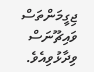ޖިގީމަންތަސް ވައިޗޫނަސް ވިދާޅުވިއެވެ.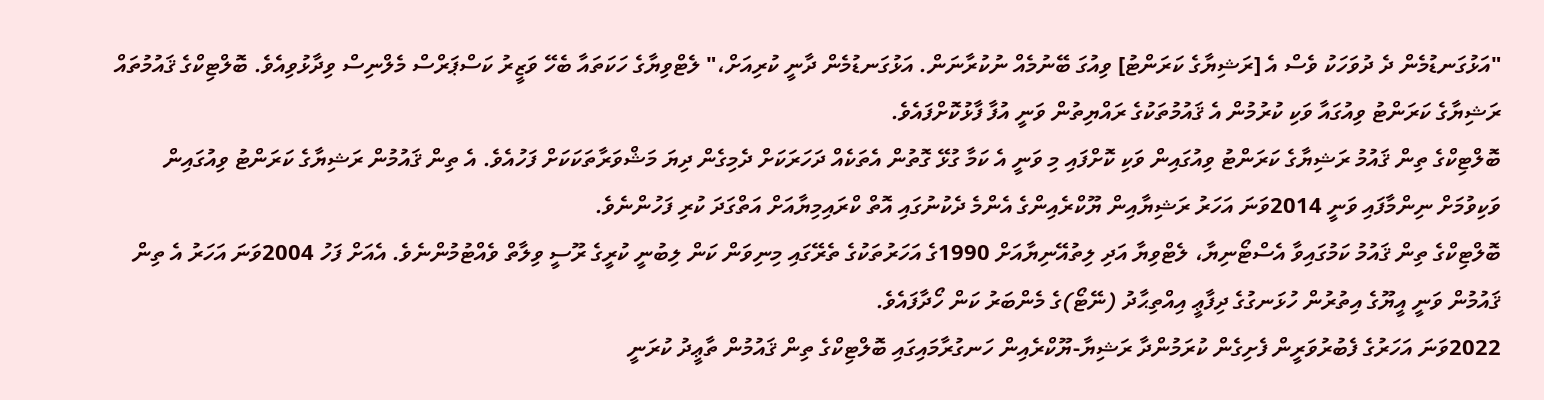"އަޅުގަނޑުމެން ދެ ދުވަހަކު ވެސް އެ [ރަޝިޔާގެ ކަރަންޓު] ވިއުގަ ބޭނުމެއް ނުކުރާނަން. އަޅުގަނޑުމެން ދާނީ ކުރިއަށް،" ލެޓްވިޔާގެ ހަކަތައާ ބެހޭ ވަޒީރު ކަސްޕަރްސް މެލްނިސް ވިދާޅުވިއެވެ. ބޮލްޓިކްގެ ޤައުމުތައް ރަޝިޔާގެ ކަރަންޓު ވިއުގައާ ވަކި ކުރުމުން އެ ޤައުމުތަކުގެ ރައްޔިތުން ވަނީ އުފާ ފާޅުކޮށްފައެވެ.
ބޮލްޓިކްގެ ތިން ޤައުމު ރަޝިޔާގެ ކަރަންޓު ވިއުގައިން ވަކި ކޮށްފައި މި ވަނީ އެ ކަމާ ގުޅޭ ގޮތުން އެތަކެއް ދަހަރަކަށް ދެމިގެން ދިޔަ މަޝްވަރާތަކަކަށް ފަހުއެވެ. އެ ތިން ޤައުމުން ރަޝިޔާގެ ކަރަންޓު ވިއުގައިން ވަކިވުމަށް ނިންމާފައި ވަނީ 2014ވަނަ އަހަރު ރަޝިޔާއިން ޔޫކްރެއިންގެ އެންމެ ދެކުނުގައި އޮތް ކްރައިމިޔާއަށް އަތްގަދަ ކުރި ފަހުންނެވެ.
ބޮލްޓިކްގެ ތިން ޤައުމު ކަމުގައިވާ އެސްޓޯނިޔާ، ލެޓްވިޔާ އަދި ލިތުއޭނިޔާއަށް 1990ގެ އަހަރުތަކުގެ ތެރޭގައި މިނިވަން ކަން ލިބުނީ ކުރީގެ ރޫސީ ވިލާތް ވެއްޓުމުންނެވެ. އެއަށް ފަހު 2004ވަނަ އަހަރު އެ ތިން ޤައުމުން ވަނީ އީޔޫގެ އިތުރުން ހުޅަނގުގެ ދިފާޢީ އިއްތިޙާދު (ނޭޓޯ)ގެ މެންބަރު ކަން ހޯދާފައެވެ.
2022ވަނަ އަހަރުގެ ފެބުރުވަރީން ފެށިގެން ކުރަމުންދާ ރަޝިޔާ-ޔޫކްރެއިން ހަނގުރާމައިގައި ބޮލްޓިކްގެ ތިން ޤައުމުން ތާޢީދު ކުރަނީ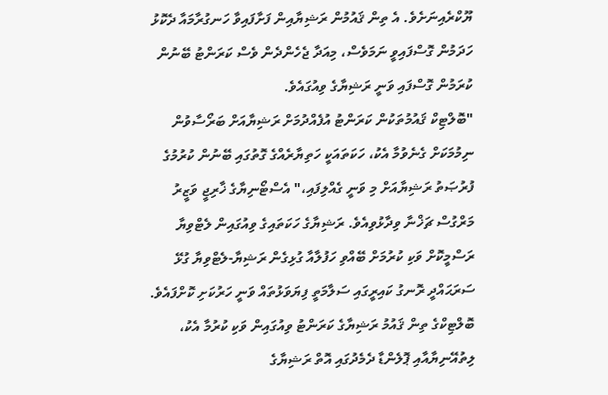ޔޫކްރެއިނަށެވެ. އެ ތިން ޤައުމުން ރަޝިޔާއިން ފަށާފައިވާ ހަނގުރާމައާ ދެކޮޅު ހަދަމުން ގޮސްފައިވީ ނަމަވެސް، މިއަދާ ޖެހެންދެން ވެސް ކަރަންޓު ބޭނުން ކުރަމުން ގޮސްފައި ވަނީ ރަޝިޔާގެ ވިއުގައެވެ.
"ބޮލްޓިކް ޤައުމުތަކުން ކަރަންޓު އުފެއްދުމަށް ރަޝިޔާއަށް ބަރޯސާވުން ނިމުމަކަށް ގެނެވުމާ އެކު، ހަކަތައަކީ ހަތިޔާރެއްގެ ގޮތުގައި ބޭނުން ކުރުމުގެ ފުރުޞަތު ރަޝިޔާއަށް މި ވަނީ ގެއްލިފައި،" އެސްޓޯނިޔާގެ ޚާރިޖީ ވަޒީރު މަރްގުސް ޗަޚްނާ ވިދާޅުވިއެވެ. ރަޝިޔާގެ ހަކަތައިގެ ވިއުގައިން ލެޓްވިޔާ ރަސްމީކޮށް ވަކި ކުރުމަށް ބޭއްވި ހަފުލާއާ ގުޅިގެން ރަޝިޔާ-ލެޓްވިޔާ ގުޅޭ ސަރަޙައްދީ ރޮނގު ކައިރީގައި ސަލާމަތީ ފިޔަވަޅުތައް ވަނީ ހަރުކަށި ކޮށްފައެވެ.
ބޮލްޓިކްގެ ތިން ޤައުމު ރަޝިޔާގެ ކަރަންޓު ވިއުގައިން ވަކި ކުރުމާ އެކު، ލިތުއޭނިޔާއާއި ޕޮލެންޑާ ދެމެދުގައި އޮތް ރަޝިޔާގެ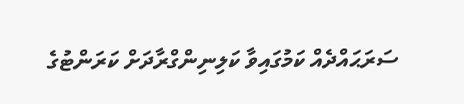ސަރަޙައްދެއް ކަމުގައިވާ ކަލިނިންގްރާދަށް ކަރަންޓުގެ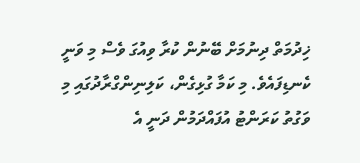ޚިދުމަތް ދިނުމަށް ބޭނުން ކުރާ ވިއުގަ ވެސް މި ވަނީ ކެނޑިފައެވެ. މި ކަމާ ގުޅިގެން، ކަލިނިންގްރާދުގައި މި ވަގުތު ކަރަންޓު އުފައްދަމުން ދަނީ އެ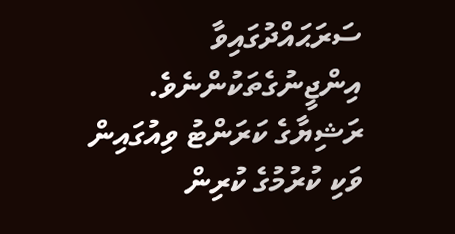ސަރަޙައްދުގައިވާ އިންޖީނުގެތަކުންނެވެ.
ރަޝިޔާގެ ކަރަންޓު ވިއުގައިން ވަކި ކުރުމުގެ ކުރިން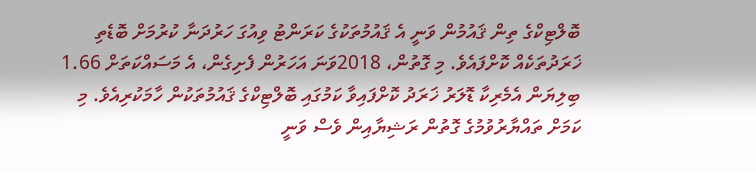ބޮލްޓިކްގެ ތިން ޤައުމުން ވަނީ އެ ޤައުމުތަކުގެ ކަރަންޓު ވިއުގަ ހަރުދަނާ ކުރުމަށް ބޮޑެތި ޚަރަދުތަކެއް ކޮށްފައެވެ. މި ގޮތުން، 2018ވަނަ އަހަރުން ފެށިގެން، އެ މަސައްކަތަށް 1.66 ބިލިޔަން އެމެރިކާ ޑޮލަރު ޚަރަދު ކޮށްފައިވާ ކަމުގައި ބޮލްޓިކްގެ ޤައުމުތަކުން ހާމަކުރިއެވެ. މި ކަމަށް ތައްޔާރުވުމުގެ ގޮތުން ރަޝިޔާއިން ވެސް ވަނީ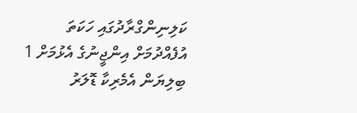ކަލިނިންގްރާދުގައި ހަކަތަ އުފެއްދުމަށް އިންޖީނުގެ އެޅުމަށް 1 ބިލިޔަން އެމެރިކާ ޑޮލަރު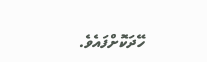ހޭދަކޮށްފައެވެ.